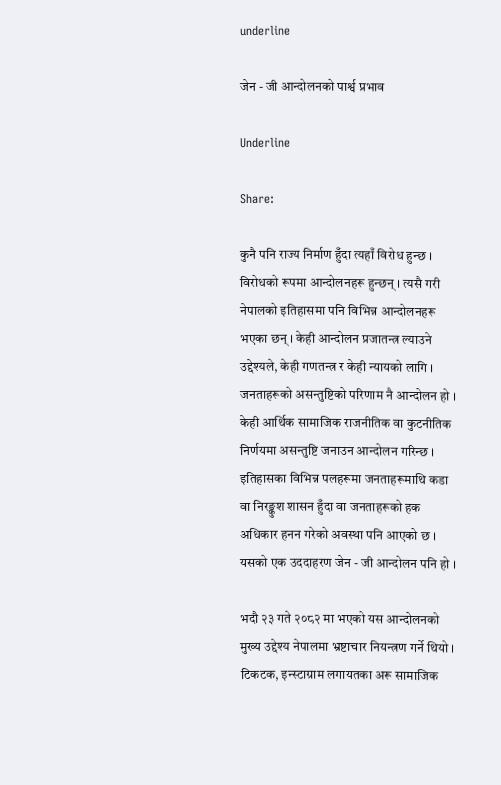underline

जेन - जी आन्दोलनको पार्श्व प्रभाव

Underline

Share:

कुनै पनि राज्य निर्माण हुँदा त्यहाँ विरोध हुन्छ । विरोधको रूपमा आन्दोलनहरू हुन्छन् । त्यसै गरी नेपालको इतिहासमा पनि विभिन्न आन्दोलनहरू भएका छन् । केही आन्दोलन प्रजातन्त्र ल्याउने उद्देश्यले, केही गणतन्त्र र केही न्यायको लागि । जनताहरूको असन्तुष्टिको परिणाम नै आन्दोलन हो । केही आर्थिक सामाजिक राजनीतिक वा कुटनीतिक निर्णयमा असन्तुष्टि जनाउन आन्दोलन गरिन्छ । इतिहासका विभिन्न पलहरूमा जनताहरूमाथि कडा वा निरङ्कुश शासन हुँदा वा जनताहरूको हक अधिकार हनन गरेको अवस्था पनि आएको छ । यसको एक उददाहरण जेन - जी आन्दोलन पनि हो ।

भदौ २३ गते २०८२ मा भएको यस आन्दोलनको मुख्य उद्देश्य नेपालमा भ्रष्टाचार नियन्त्रण गर्ने थियो । टिकटक, इन्स्टाग्राम लगायतका अरू सामाजिक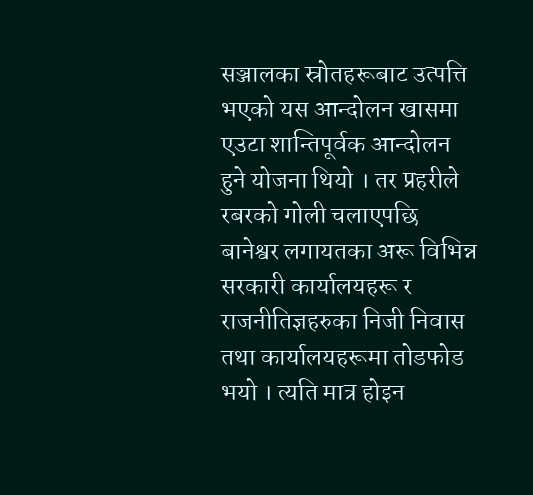सञ्जालका स्रोतहरूबाट उत्पत्ति भएको यस आन्दोलन खासमा एउटा शान्तिपूर्वक आन्दोलन हुने योजना थियो । तर प्रहरीले रबरको गोली चलाएपछि बानेश्वर लगायतका अरू विभिन्न सरकारी कार्यालयहरू र राजनीतिज्ञहरुका निजी निवास तथा कार्यालयहरूमा तोडफोड भयो । त्यति मात्र होइन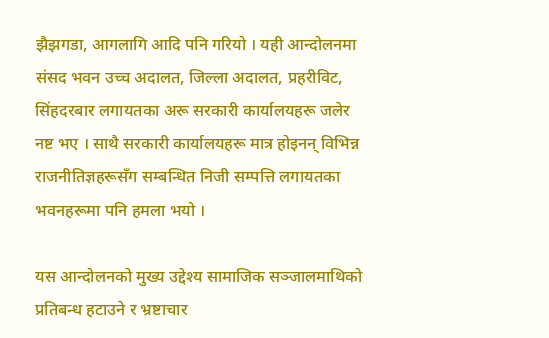झैझगडा, आगलागि आदि पनि गरियो । यही आन्दोलनमा संसद भवन उच्च अदालत, जिल्ला अदालत, प्रहरीविट, सिंहदरबार लगायतका अरू सरकारी कार्यालयहरू जलेर नष्ट भए । साथै सरकारी कार्यालयहरू मात्र होइनन् विभिन्न राजनीतिज्ञहरूसँग सम्बन्धित निजी सम्पत्ति लगायतका भवनहरूमा पनि हमला भयो ।

यस आन्दोलनको मुख्य उद्देश्य सामाजिक सञ्जालमाथिको प्रतिबन्ध हटाउने र भ्रष्टाचार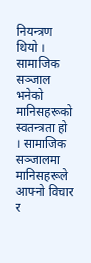नियन्त्रण थियो । सामाजिक सञ्जाल भनेको मानिसहरूको स्वतन्त्रता हो । सामाजिक सञ्जालमा मानिसहरूले आफ्नो विचार र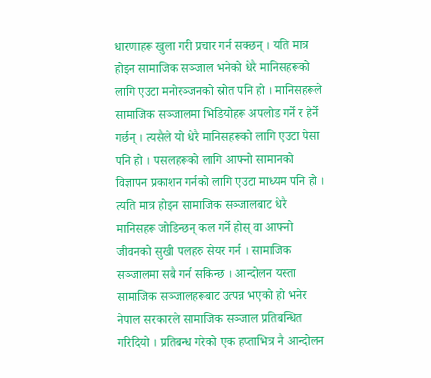धारणाहरू खुला गरी प्रचार गर्न सक्छन् । यति मात्र होइन सामाजिक सञ्जाल भनेको धेरै मानिसहरूको लागि एउटा मनोरञ्जनको स्रोत पनि हो । मानिसहरूले सामाजिक सञ्जालमा भिडियोहरू अपलोड गर्ने र हेर्ने गर्छन् । त्यसैले यो धेरै मानिसहरूको लागि एउटा पेसा पनि हो । पसलहरूको लागि आफ्नो सामानको विज्ञापन प्रकाशन गर्नको लागि एउटा माध्यम पनि हो । त्यति मात्र होइन सामाजिक सञ्जालबाट धेरै मानिसहरू जोडिन्छन् कल गर्ने होस् वा आफ्नो जीवनको सुखी पलहरु सेयर गर्न । सामाजिक सञ्जालमा सबै गर्न सकिन्छ । आन्दोलन यस्ता सामाजिक सञ्जालहरूबाट उत्पन्न भएको हो भनेर नेपाल सरकारले सामाजिक सञ्जाल प्रतिबन्धित गरिदियो । प्रतिबन्ध गरेको एक हप्ताभित्र नै आन्दोलन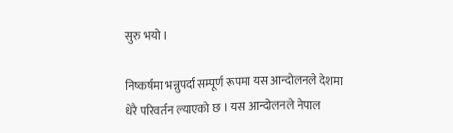सुरु भयो ।

निष्कर्षमा भन्नुपर्दा सम्पूर्ण रूपमा यस आन्दोलनले देशमा धेरै परिवर्तन ल्याएको छ । यस आन्दोलनले नेपाल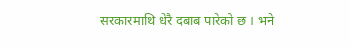सरकारमाथि धेरै दबाब पारेको छ । भने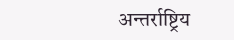अन्तर्राष्ट्रिय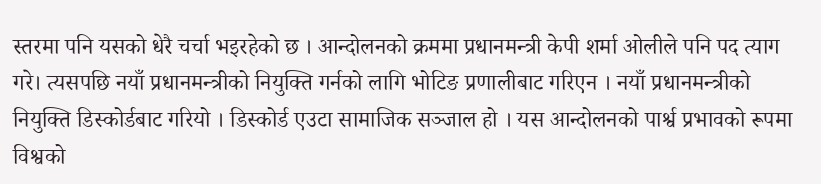स्तरमा पनि यसको धेरै चर्चा भइरहेको छ । आन्दोलनको क्रममा प्रधानमन्त्री केपी शर्मा ओलीले पनि पद त्याग गरे। त्यसपछि नयाँ प्रधानमन्त्रीको नियुक्ति गर्नको लागि भोटिङ प्रणालीबाट गरिएन । नयाँ प्रधानमन्त्रीको नियुक्ति डिस्कोर्डबाट गरियो । डिस्कोर्ड एउटा सामाजिक सञ्जाल हो । यस आन्दोलनको पार्श्व प्रभावको रूपमा विश्वको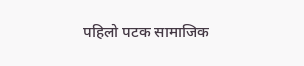पहिलो पटक सामाजिक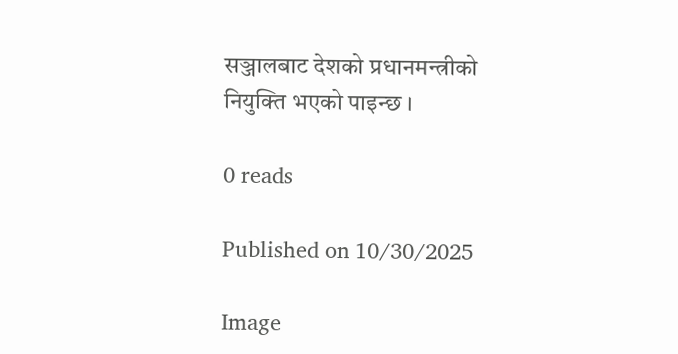सञ्जालबाट देशको प्रधानमन्त्रीको नियुक्ति भएको पाइन्छ ।

0 reads

Published on 10/30/2025

Image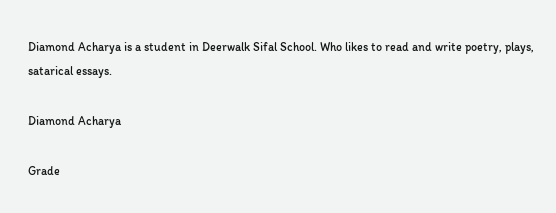Diamond Acharya is a student in Deerwalk Sifal School. Who likes to read and write poetry, plays, satarical essays.

Diamond Acharya

Grade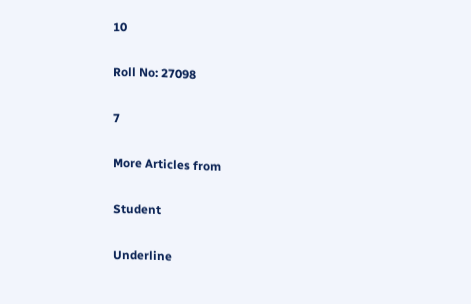10

Roll No: 27098

7

More Articles from

Student

Underline